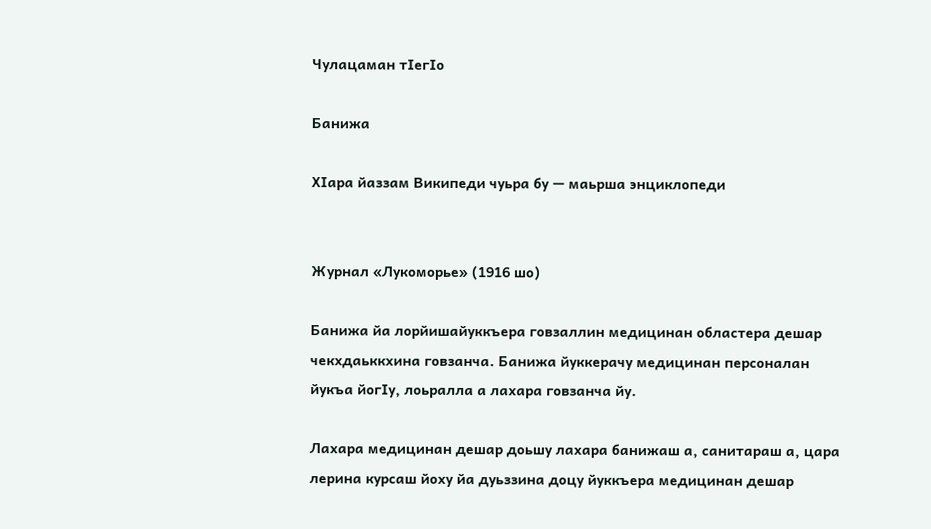Чулацаман тӀегӀо

Банижа

ХӀара йаззам Википеди чуьра бу — маьрша энциклопеди


Журнал «Лукоморье» (1916 шо)

Банижа йа лорйишайуккъера говзаллин медицинан областера дешар чекхдаьккхина говзанча. Банижа йуккерачу медицинан персоналан йукъа йогӀу, лоьралла а лахара говзанча йу.

Лахара медицинан дешар доьшу лахара банижаш а, санитараш а, цара лерина курсаш йоху йа дуьззина доцу йуккъера медицинан дешар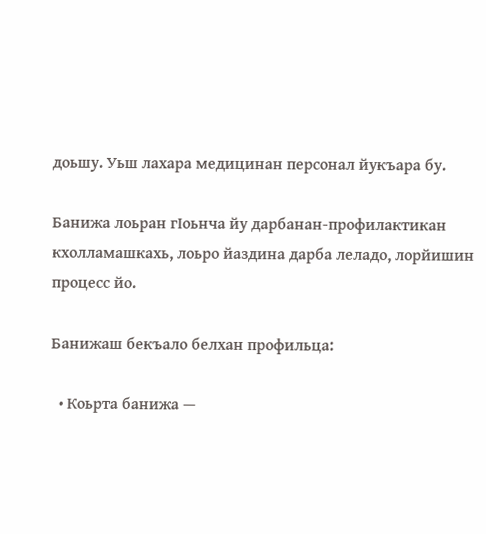доьшу. Уьш лахара медицинан персонал йукъара бу.

Банижа лоьран гӀоьнча йу дарбанан-профилактикан кхолламашкахь, лоьро йаздина дарба леладо, лорйишин процесс йо.

Банижаш бекъало белхан профильца:

  • Коьрта банижа —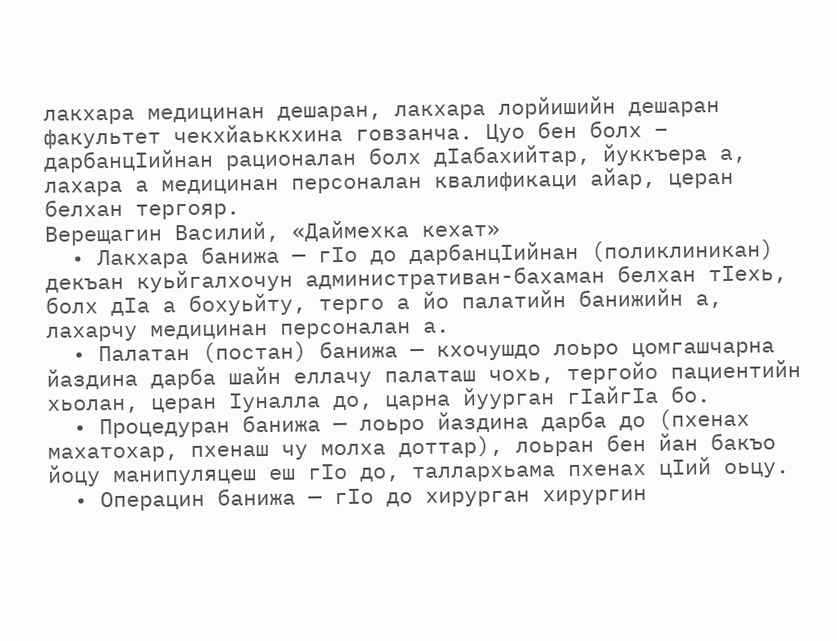лакхара медицинан дешаран, лакхара лорйишийн дешаран факультет чекхйаьккхина говзанча. Цуо бен болх – дарбанцӀийнан рационалан болх дӀабахийтар, йуккъера а, лахара а медицинан персоналан квалификаци айар, церан белхан тергояр.
Верещагин Василий, «Даймехка кехат»
  • Лакхара банижа — гӀо до дарбанцӀийнан (поликлиникан) декъан куьйгалхочун административан-бахаман белхан тӀехь, болх дӀа а бохуьйту, терго а йо палатийн банижийн а, лахарчу медицинан персоналан а.
  • Палатан (постан) банижа — кхочушдо лоьро цомгашчарна йаздина дарба шайн еллачу палаташ чохь, тергойо пациентийн хьолан, церан Ӏуналла до, царна йуурган гӀайгӀа бо.
  • Процедуран банижа — лоьро йаздина дарба до (пхенах махатохар, пхенаш чу молха доттар), лоьран бен йан бакъо йоцу манипуляцеш еш гӀо до, таллархьама пхенах цӀий оьцу.
  • Операцин банижа — гӀо до хирурган хирургин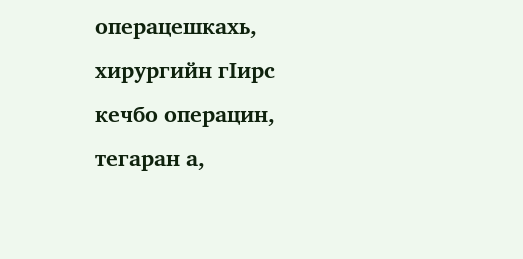операцешкахь, хирургийн гӀирс кечбо операцин, тегаран а,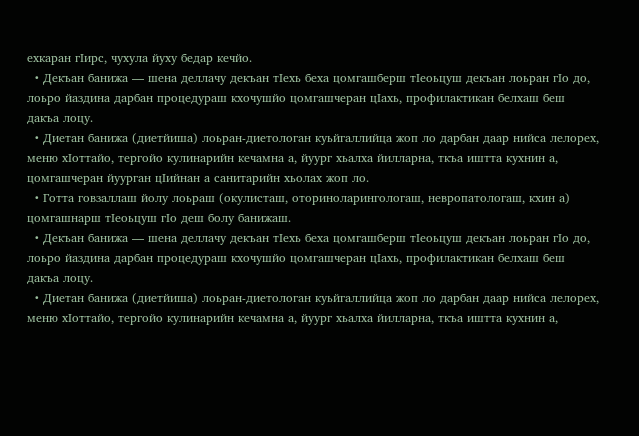ехкаран гӀирс, чухула йуху бедар кечйо.
  • Декъан банижа — шена деллачу декъан тӀехь беха цомгашберш тӀеоьцуш декъан лоьран гӀо до, лоьро йаздина дарбан процедураш кхочушйо цомгашчеран цӀахь, профилактикан белхаш беш дакъа лоцу.
  • Диетан банижа (диетйиша) лоьран-диетологан куьйгаллийца жоп ло дарбан даар нийса лелорех, меню хӀоттайо, тергойо кулинарийн кечамна а, йуург хьалха йилларна, ткъа иштта кухнин а, цомгашчеран йуурган цӀийнан а санитарийн хьолах жоп ло.
  • Готта говзаллаш йолу лоьраш (окулисташ, оториноларингологаш, невропатологаш, кхин а) цомгашнарш тӀеоьцуш гӀо деш болу банижаш.
  • Декъан банижа — шена деллачу декъан тӀехь беха цомгашберш тӀеоьцуш декъан лоьран гӀо до, лоьро йаздина дарбан процедураш кхочушйо цомгашчеран цӀахь, профилактикан белхаш беш дакъа лоцу.
  • Диетан банижа (диетйиша) лоьран-диетологан куьйгаллийца жоп ло дарбан даар нийса лелорех, меню хӀоттайо, тергойо кулинарийн кечамна а, йуург хьалха йилларна, ткъа иштта кухнин а,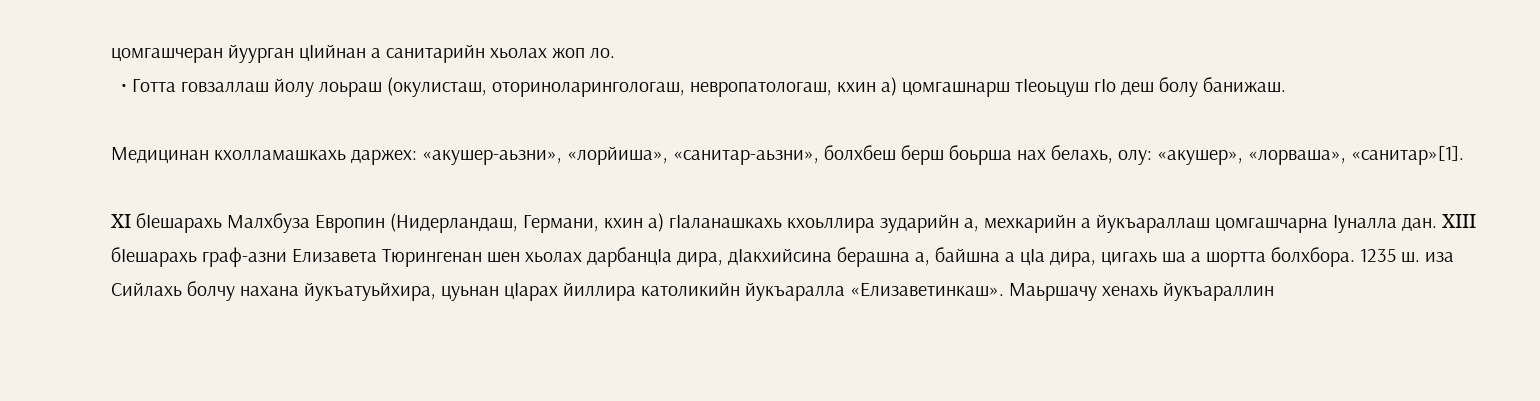цомгашчеран йуурган цӀийнан а санитарийн хьолах жоп ло.
  • Готта говзаллаш йолу лоьраш (окулисташ, оториноларингологаш, невропатологаш, кхин а) цомгашнарш тӀеоьцуш гӀо деш болу банижаш.

Медицинан кхолламашкахь даржех: «акушер-аьзни», «лорйиша», «санитар-аьзни», болхбеш берш боьрша нах белахь, олу: «акушер», «лорваша», «санитар»[1].

XI бӀешарахь Малхбуза Европин (Нидерландаш, Германи, кхин а) гӀаланашкахь кхоьллира зударийн а, мехкарийн а йукъараллаш цомгашчарна Ӏуналла дан. XIII бӀешарахь граф-азни Елизавета Тюрингенан шен хьолах дарбанцӀа дира, дӀакхийсина берашна а, байшна а цӀа дира, цигахь ша а шортта болхбора. 1235 ш. иза Сийлахь болчу нахана йукъатуьйхира, цуьнан цӀарах йиллира католикийн йукъаралла «Елизаветинкаш». Маьршачу хенахь йукъараллин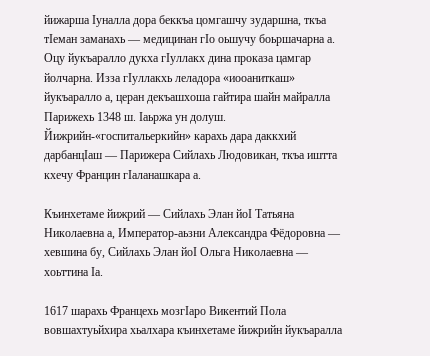йижарша Ӏуналла дора беккъа цомгашчу зударшна, ткъа тӀеман заманахь — медицинан гӀо оьшучу боьршачарна а. Оцу йукъаралло дукха гӀуллакх дина проказа цамгар йолчарна. Изза гӀуллакхь леладора «иооаниткаш» йукъаралло а, церан декъашхоша гайтира шайн майралла Парижехь 1348 ш. Ӏаьржа ун долуш. Йижрийн-«госпитальеркийн» карахь дара даккхий дарбанцӀаш — Парижера Сийлахь Людовикан, ткъа иштта кхечу Францин гӀаланашкара а.

Къинхетаме йижрий — Сийлахь Элан йоӀ Татьяна Николаевна а, Император-аьзни Александра Фёдоровна — хевшина бу, Сийлахь Элан йоӀ Ольга Николаевна — хоьттина Ӏа.

1617 шарахь Францехь мозгӀаро Викентий Пола вовшахтуьйхира хьалхара къинхетаме йижрийн йукъаралла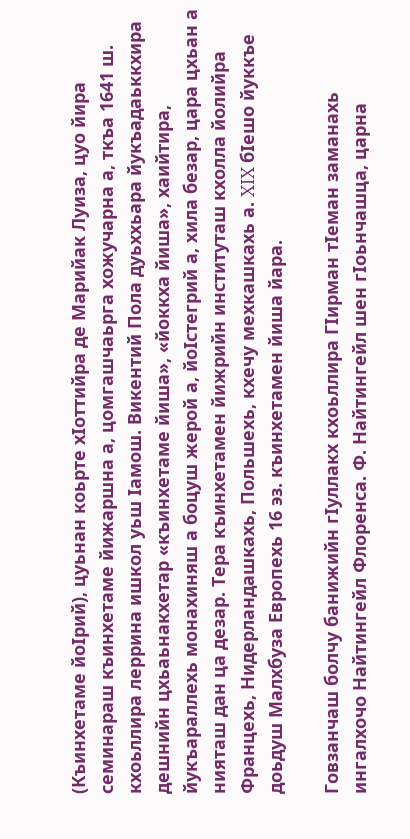(Къинхетаме йоӀрий), цуьнан коьрте хӀоттийра де Марийак Луиза, цуо йира семинараш къинхетаме йижаршна а, цомгашчаьрга хожучарна а, ткъа 1641 ш. кхоьллира леррина ишкол уьш Ӏамош. Викентий Пола дуьххьара йукъадаьккхира дешнийн цхьаьнакхетар «къинхетаме йиша», «йоккха йиша», хаийтира, йукъараллехь монахиняш а боцуш жерой а, йоӀстегрий а, хила безар, цара цхьан а нияташ дан ца дезар. Тера къинхетамен йижрийн институташ кхолла йолийра Францехь, Нидерландашкахь, Польшехь, кхечу мехкашкахь а. XIX бӀешо йуккъе доьдуш Малхбуза Европехь 16 эз. къинхетамен йиша йара.

Говзанчаш болчу банижийн гӀуллакх кхоьллира ГӀирман тӀеман заманахь ингалхочо Найтингейл Флоренса. Ф. Найтингейл шен гӀоьнчашца, царна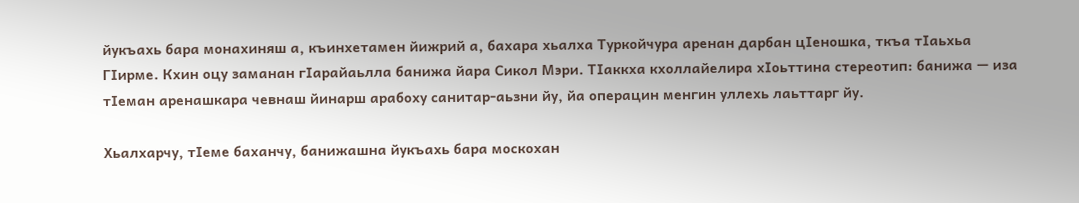йукъахь бара монахиняш а, къинхетамен йижрий а, бахара хьалха Туркойчура аренан дарбан цӀеношка, ткъа тӀаьхьа ГӀирме. Кхин оцу заманан гӀарайаьлла банижа йара Сикол Мэри. ТӀаккха кхоллайелира хӀоьттина стереотип: банижа — иза тӀеман аренашкара чевнаш йинарш арабоху санитар-аьзни йу, йа операцин менгин уллехь лаьттарг йу.

Хьалхарчу, тӀеме баханчу, банижашна йукъахь бара москохан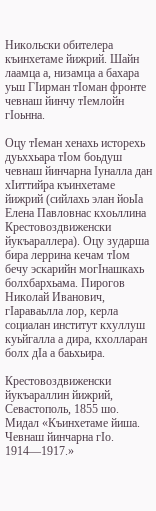Никольски обителера къинхетаме йижрий. Шайн лаамца а, низамца а бахара уьш ГӀирман тӀоман фронте чевнаш йинчу тӀемлойн гӀоьнна.

Оцу тӀеман хенахь исторехь дуьххьара тӀом боьдуш чевнаш йинчарна Ӏуналла дан хӀиттийра къинхетаме йижрий (сийлахь элан йоьӀа Елена Павловнас кхоьллина Крестовоздвиженски йукъараллера). Оцу зударша бира леррина кечам тӀом бечу эскарийн могӀнашкахь болхбархьама. Пирогов Николай Иванович, гӀараваьлла лор, керла социалан институт кхуллуш куьйгалла а дира, кхолларан болх дӀа а баьхьира.

Крестовоздвиженски йукъараллин йижрий, Севастополь, 1855 шо.
Мидал «Къинхетаме йиша. Чевнаш йинчарна гӀо. 1914—1917.»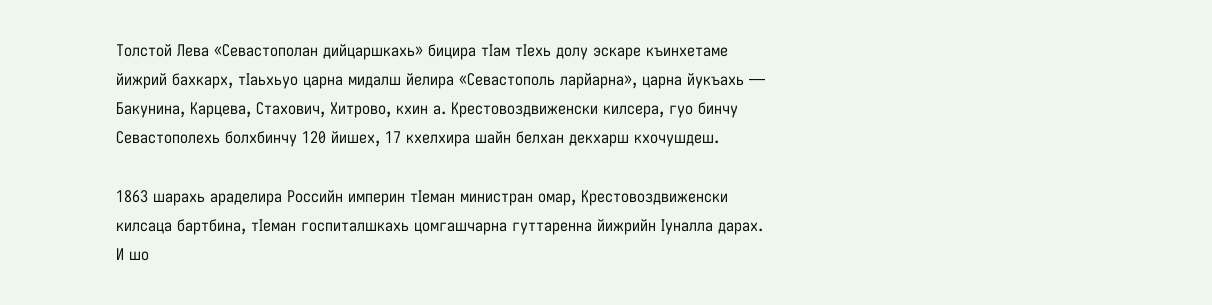Толстой Лева «Севастополан дийцаршкахь» бицира тӀам тӀехь долу эскаре къинхетаме йижрий бахкарх, тӀаьхьуо царна мидалш йелира «Севастополь ларйарна», царна йукъахь — Бакунина, Карцева, Стахович, Хитрово, кхин а. Крестовоздвиженски килсера, гуо бинчу Севастополехь болхбинчу 120 йишех, 17 кхелхира шайн белхан декхарш кхочушдеш.

1863 шарахь араделира Российн империн тӀеман министран омар, Крестовоздвиженски килсаца бартбина, тӀеман госпиталшкахь цомгашчарна гуттаренна йижрийн Ӏуналла дарах. И шо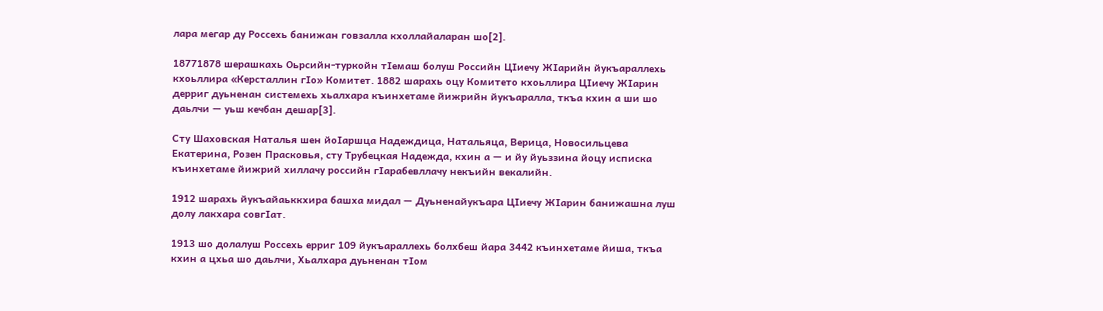лара мегар ду Россехь банижан говзалла кхоллайаларан шо[2].

18771878 шерашкахь Оьрсийн-туркойн тӀемаш болуш Российн ЦӀиечу ЖӀарийн йукъараллехь кхоьллира «Керсталлин гӀо» Комитет. 1882 шарахь оцу Комитето кхоьллира ЦӀиечу ЖӀарин дерриг дуьненан системехь хьалхара къинхетаме йижрийн йукъаралла, ткъа кхин а ши шо даьлчи — уьш кечбан дешар[3].

Сту Шаховская Наталья шен йоӀаршца Надеждица, Натальяца, Верица, Новосильцева Екатерина, Розен Прасковья, сту Трубецкая Надежда, кхин а — и йу йуьззина йоцу исписка къинхетаме йижрий хиллачу российн гӀарабевллачу некъийн векалийн.

1912 шарахь йукъайаьккхира башха мидал — Дуьненайукъара ЦӀиечу ЖӀарин банижашна луш долу лакхара совгӀат.

1913 шо долалуш Россехь ерриг 109 йукъараллехь болхбеш йара 3442 къинхетаме йиша, ткъа кхин а цхьа шо даьлчи, Хьалхара дуьненан тӀом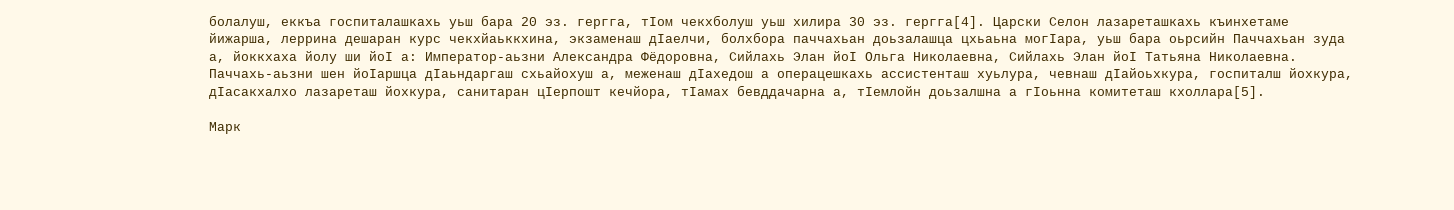болалуш, еккъа госпиталашкахь уьш бара 20 эз. гергга, тӀом чекхболуш уьш хилира 30 эз. гергга[4]. Царски Селон лазареташкахь къинхетаме йижарша, леррина дешаран курс чекхйаьккхина, экзаменаш дӀаелчи, болхбора паччахьан доьзалашца цхьаьна могӀара, уьш бара оьрсийн Паччахьан зуда а, йоккхаха йолу ши йоӀ а: Император-аьзни Александра Фёдоровна, Сийлахь Элан йоӀ Ольга Николаевна, Сийлахь Элан йоӀ Татьяна Николаевна. Паччахь-аьзни шен йоӀаршца дӀаьндаргаш схьайохуш а, меженаш дӀахедош а операцешкахь ассистенташ хуьлура, чевнаш дӀайоьхкура, госпиталш йохкура, дӀасакхалхо лазареташ йохкура, санитаран цӀерпошт кечйора, тӀамах бевддачарна а, тӀемлойн доьзалшна а гӀоьнна комитеташ кхоллара[5].

Марк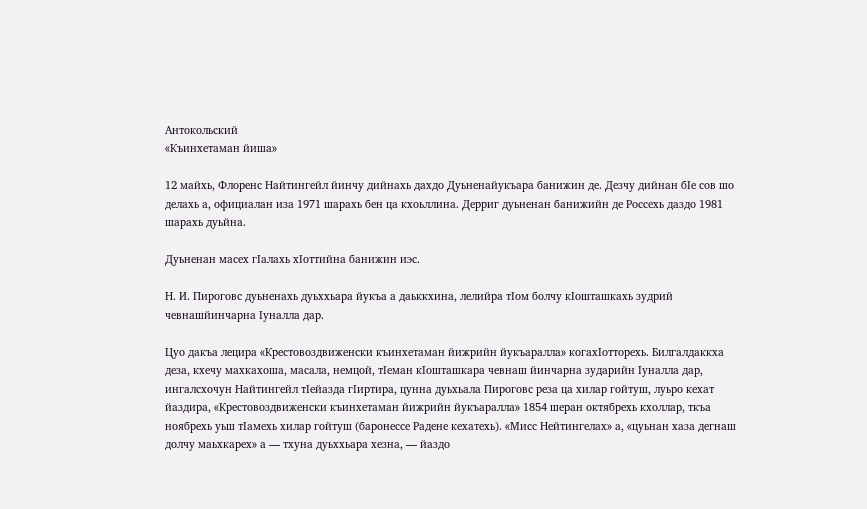Антокольский
«Къинхетаман йиша»

12 майхь, Флоренс Найтингейл йинчу дийнахь дахдо Дуьненайукъара банижин де. Дезчу дийнан бӀе сов шо делахь а, официалан иза 1971 шарахь бен ца кхоьллина. Дерриг дуьненан банижийн де Россехь даздо 1981 шарахь дуьйна.

Дуьненан масех гӀалахь хӀоттийна банижин иэс.

Н. И. Пироговс дуьненахь дуьххьара йукъа а даьккхина, лелийра тӀом болчу кӀошташкахь зудрий чевнашйинчарна Ӏуналла дар.

Цуо дакъа лецира «Крестовоздвиженски къинхетаман йижрийн йукъаралла» когахӀотторехь. Билгалдаккха деза, кхечу махкахоша, масала, немцой, тӀеман кӀошташкара чевнаш йинчарна зударийн Ӏуналла дар, ингалсхочун Найтингейл тӀейазда гӀиртира, цунна дуьхьала Пироговс реза ца хилар гойтуш, луьро кехат йаздира, «Крестовоздвиженски къинхетаман йижрийн йукъаралла» 1854 шеран октябрехь кхоллар, ткъа ноябрехь уьш тӀамехь хилар гойтуш (баронессе Радене кехатехь). «Мисс Нейтингелах» а, «цуьнан хаза дегнаш долчу маьхкарех» а — тхуна дуьххьара хезна, — йаздо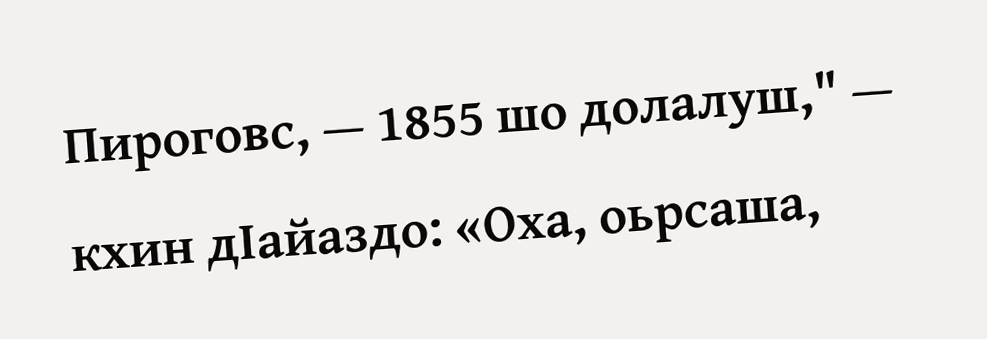Пироговс, — 1855 шо долалуш," — кхин дӀайаздо: «Оха, оьрсаша,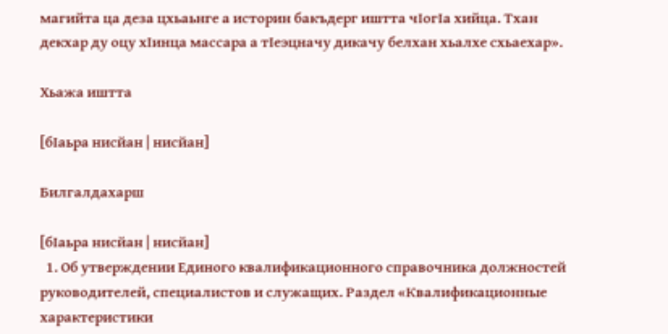магийта ца деза цхьаьнге а историн бакъдерг иштта чӀогӀа хийца. Тхан декхар ду оцу хӀинца массара а тӀеэцначу дикачу белхан хьалхе схьаехар».

Хьажа иштта

[бӀаьра нисйан | нисйан]

Билгалдахарш

[бӀаьра нисйан | нисйан]
  1. Об утверждении Единого квалификационного справочника должностей руководителей, специалистов и служащих. Раздел «Квалификационные характеристики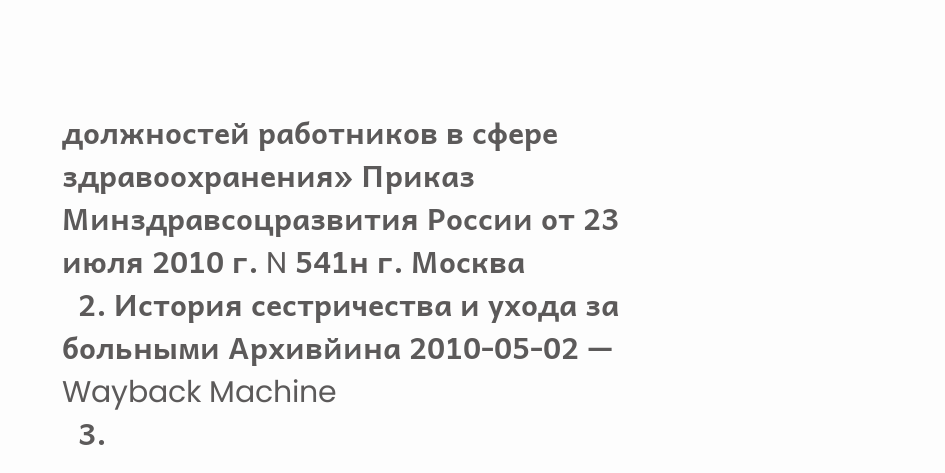должностей работников в сфере здравоохранения» Приказ Минздравсоцразвития России от 23 июля 2010 г. N 541н г. Москва
  2. История сестричества и ухода за больными Архивйина 2010-05-02 — Wayback Machine
  3.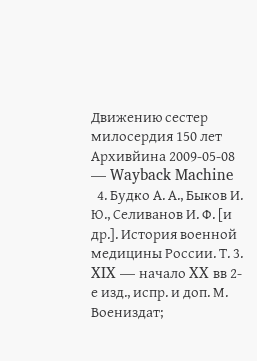Движению сестер милосердия 150 лет Архивйина 2009-05-08 — Wayback Machine
  4. Будко А. А., Быков И. Ю., Селиванов И. Ф. [и др.]. История военной медицины России. Т. 3. XIX — начало XX вв 2-е изд., испр. и доп. М. Воениздат;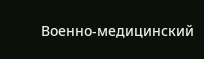Военно-медицинский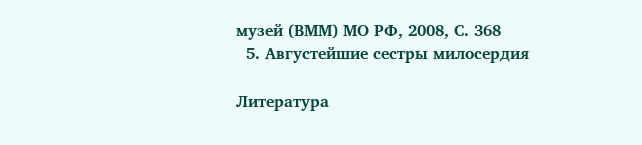музей (ВММ) МО РФ, 2008, С. 368
  5. Августейшие сестры милосердия

Литература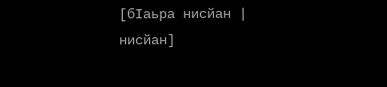[бӀаьра нисйан | нисйан]